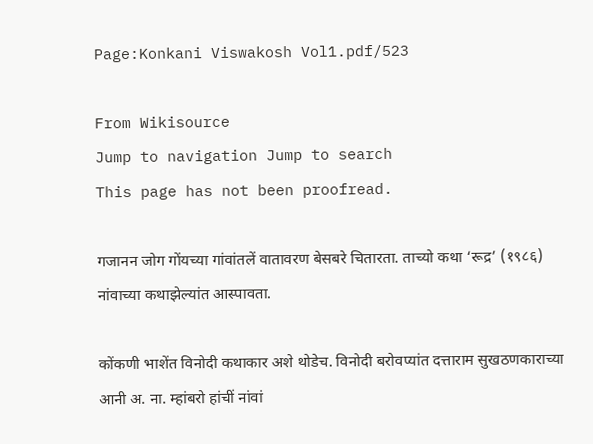Page:Konkani Viswakosh Vol1.pdf/523

From Wikisource
Jump to navigation Jump to search
This page has not been proofread.

गजानन जोग गोंयच्या गांवांतलें वातावरण बेसबरे चितारता. ताच्यो कथा ‘रूद्र’ (१९८६) नांवाच्या कथाझेल्यांत आस्पावता.

कोंकणी भाशेंत विनोदी कथाकार अशे थोडेच. विनोदी बरोवप्यांत दत्ताराम सुखठणकाराच्या आनी अ. ना. म्हांबरो हांचीं नांवां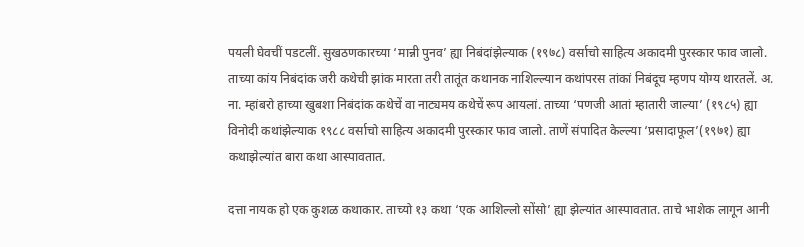पयली घेवचीं पडटलीं. सुखठणकारच्या ‘मान्नी पुनव’ ह्या निबंदांझेल्याक (१९७८) वर्साचो साहित्य अकादमी पुरस्कार फाव जालो. ताच्या कांय निबंदांक जरी कथेची झांक मारता तरी तातूंत कथानक नाशिल्ल्यान कथांपरस तांकां निबंदूच म्हणप योग्य थारतलें. अ. ना. म्हांबरो हाच्या खुबशा निबंदांक कथेचें वा नाट्यमय कथेचें रूप आयलां. ताच्या ‘पणजी आतां म्हातारी जाल्या’ (१९८५) ह्या विनोदी कथांझेल्याक १९८८ वर्साचो साहित्य अकादमी पुरस्कार फाव जालो. ताणें संपादित केल्ल्या ‘प्रसादाफूल’(१९७१) ह्या कथाझेल्यांत बारा कथा आस्पावतात.

दत्ता नायक हो एक कुशळ कथाकार. ताच्यो १३ कथा ‘एक आशिल्लो सोंसो’ ह्या झेल्यांत आस्पावतात. ताचे भाशेक लागून आनी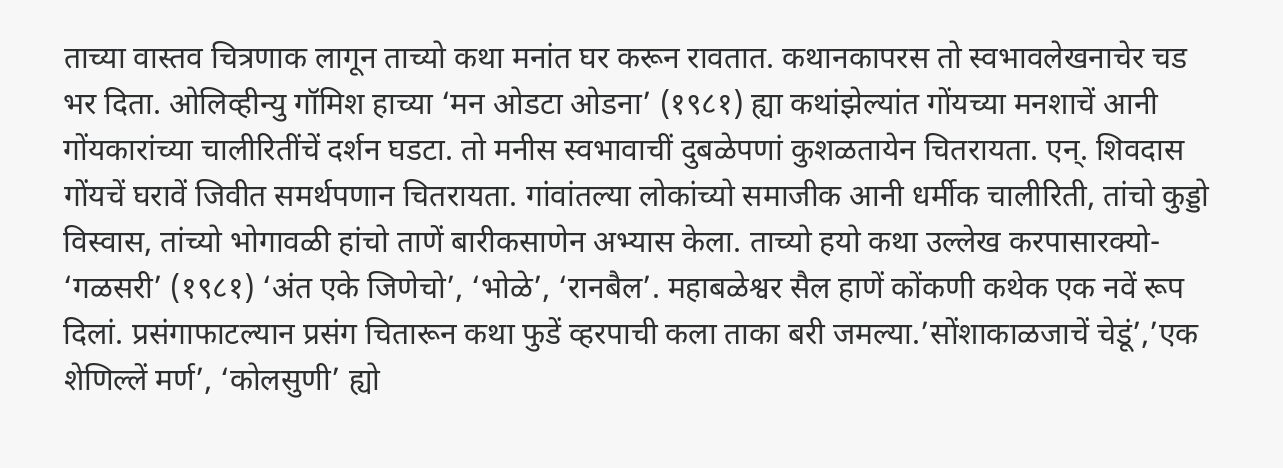ताच्या वास्तव चित्रणाक लागून ताच्यो कथा मनांत घर करून रावतात. कथानकापरस तो स्वभावलेखनाचेर चड भर दिता. ओलिव्हीन्यु गॉमिश हाच्या ‘मन ओडटा ओडना’ (१९८१) ह्या कथांझेल्यांत गोंयच्या मनशाचें आनी गोंयकारांच्या चालीरितींचें दर्शन घडटा. तो मनीस स्वभावाचीं दुबळेपणां कुशळतायेन चितरायता. एन्. शिवदास गोंयचें घरावें जिवीत समर्थपणान चितरायता. गांवांतल्या लोकांच्यो समाजीक आनी धर्मीक चालीरिती, तांचो कुड्डो विस्वास, तांच्यो भोगावळी हांचो ताणें बारीकसाणेन अभ्यास केला. ताच्यो हयो कथा उल्लेख करपासारक्यो- ‘गळसरी’ (१९८१) ‘अंत एके जिणेचो’, ‘भोळे’, ‘रानबैल’. महाबळेश्वर सैल हाणें कोंकणी कथेक एक नवें रूप दिलां. प्रसंगाफाटल्यान प्रसंग चितारून कथा फुडें व्हरपाची कला ताका बरी जमल्या.’सोंशाकाळजाचें चेडूं’,’एक शेणिल्लें मर्ण’, ‘कोलसुणी’ ह्यो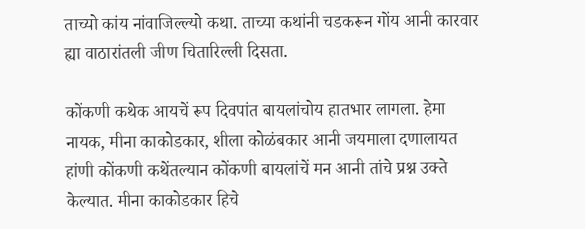ताच्यो कांय नांवाजिल्ल्यो कथा. ताच्या कथांनी चडकरून गोंय आनी कारवार ह्या वाठारांतली जीण चितारिल्ली दिसता.

कोंकणी कथेक आयचें रूप दिवपांत बायलांचोय हातभार लागला. हेमा नायक, मीना काकोडकार, शीला कोळंबकार आनी जयमाला दणालायत हांणी कोंकणी कथेंतल्यान कोंकणी बायलांचें मन आनी तांचे प्रश्न उक्ते केल्यात. मीना काकोडकार हिचे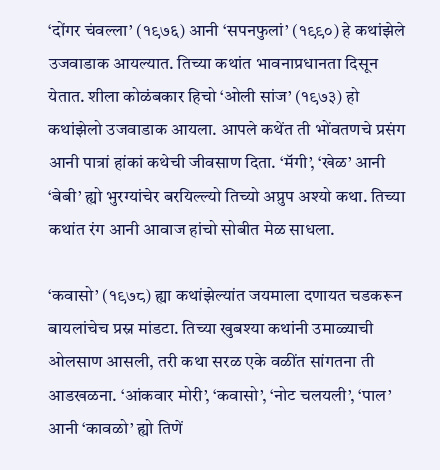‘दोंगर चंवल्ला’ (१९७६) आनी ‘सपनफुलां’ (१९९०) हे कथांझेले उजवाडाक आयल्यात. तिच्या कथांत भावनाप्रधानता दिसून येतात. शीला कोळंबकार हिचो ‘ओली सांज’ (१९७३) हो कथांझेलो उजवाडाक आयला. आपले कथेंत ती भोंवतणचे प्रसंग आनी पात्रां हांकां कथेची जीवसाण दिता. ‘मॅगी’, ‘खेळ’ आनी ‘बेबी’ ह्यो भुरग्यांचेर बरयिल्ल्यो तिच्यो अप्रुप अश्यो कथा. तिच्या कथांत रंग आनी आवाज हांचो सोबीत मेळ साधला.

‘कवासो’ (१९७८) ह्या कथांझेल्यांत जयमाला दणायत चडकरून बायलांचेच प्रस्न मांडटा. तिच्या खुबश्या कथांनी उमाळ्याची ओलसाण आसली, तरी कथा सरळ एके वळींत सांगतना ती आडखळना. ‘आंकवार मोरी’, ‘कवासो’, ‘नोट चलयली’, ‘पाल’ आनी ‘कावळो’ ह्यो तिणें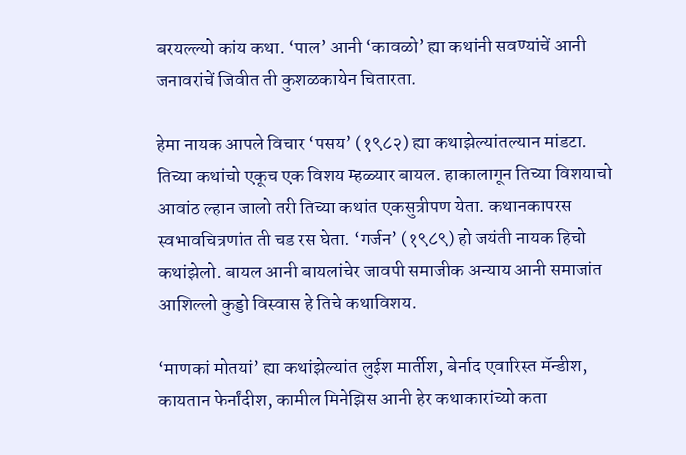बरयल्ल्यो कांय कथा. ‘पाल’ आनी ‘कावळो’ ह्या कथांनी सवण्यांचें आनी जनावरांचें जिवीत ती कुशळकायेन चितारता.

हेमा नायक आपले विचार ‘पसय’ (१९८२) ह्या कथाझेल्यांतल्यान मांडटा. तिच्या कथांचो एकूच एक विशय म्हळ्यार बायल. हाकालागून तिच्या विशयाचो आवांठ ल्हान जालो तरी तिच्या कथांत एकसुत्रीपण येता. कथानकापरस स्वभावचित्रणांत ती चड रस घेता. ‘गर्जन’ (१९८९) हो जयंती नायक हिचो कथांझेलो. बायल आनी बायलांचेर जावपी समाजीक अन्याय आनी समाजांत आशिल्लो कुड्डो विस्वास हे तिचे कथाविशय.

‘माणकां मोतयां’ ह्या कथांझेल्यांत लुईश मार्तीश, बेर्नाद एवारिस्त मॅन्डीश, कायतान फेर्नांदीश, कामील मिनेझिस आनी हेर कथाकारांच्यो कता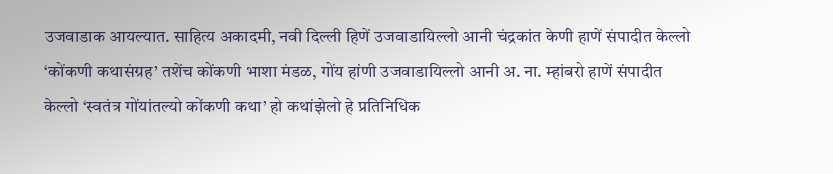उजवाडाक आयल्यात. साहित्य अकादमी, नवी दिल्ली हिणें उजवाडायिल्लो आनी चंद्रकांत केणी हाणें संपादीत केल्लो ‘कोंकणी कथासंग्रह’ तशेंच कोंकणी भाशा मंडळ, गोंय हांणी उजवाडायिल्लो आनी अ. ना. म्हांबरो हाणें संपादीत केल्लो ‘स्वतंत्र गोंयांतल्यो कोंकणी कथा’ हो कथांझेलो हे प्रतिनिधिक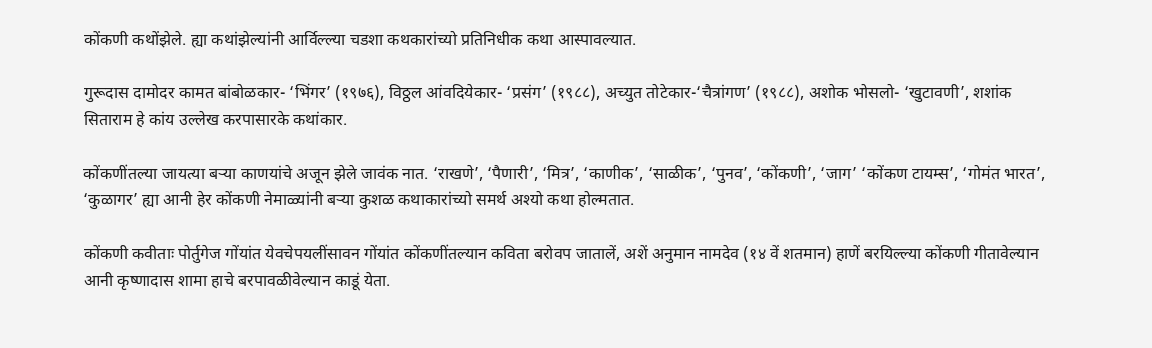कोंकणी कथोंझेले. ह्या कथांझेल्यांनी आर्विल्ल्या चडशा कथकारांच्यो प्रतिनिधीक कथा आस्पावल्यात.

गुरूदास दामोदर कामत बांबोळकार- ‘भिंगर’ (१९७६), विठ्ठल आंवदियेकार- ‘प्रसंग’ (१९८८), अच्युत तोटेकार-‘चैत्रांगण’ (१९८८), अशोक भोसलो- ‘खुटावणी’, शशांक सिताराम हे कांय उल्लेख करपासारके कथांकार.

कोंकणींतल्या जायत्या बऱ्या काणयांचे अजून झेले जावंक नात. ‘राखणे’, ‘पैणारी’, ‘मित्र’, ‘काणीक’, ‘साळीक’, ‘पुनव’, ‘कोंकणी’, ‘जाग’ ‘कोंकण टायम्स’, ‘गोमंत भारत’, ‘कुळागर’ ह्या आनी हेर कोंकणी नेमाळ्यांनी बऱ्या कुशळ कथाकारांच्यो समर्थ अश्यो कथा होल्मतात.

कोंकणी कवीताः पोर्तुगेज गोंयांत येवचेपयलींसावन गोंयांत कोंकणींतल्यान कविता बरोवप जातालें, अशें अनुमान नामदेव (१४ वें शतमान) हाणें बरयिल्ल्या कोंकणी गीतावेल्यान आनी कृष्णादास शामा हाचे बरपावळीवेल्यान काडूं येता.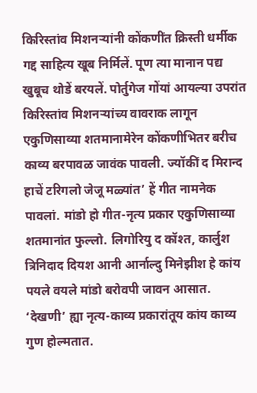किरिस्तांव मिशनऱ्यांनी कोंकणींत क्रिस्ती धर्मीक गद्द साहित्य खूब निर्मिलें. पूण त्या मानान पद्य खुबूच थोडें बरयलें. पोर्तुगेज गोंयां आयल्या उपरांत किरिस्तांव मिशनऱ्यांच्य वावराक लागून एकुणिसाव्या शतमानामेरेन कोंकणीभितर बरीच काव्य बरपावळ जावंक पावली. ज्यॉकीं द मिरान्द हाचें टरिगलो जेजू मळ्यांत’ हें गीत नामनेक पावलां. मांडो हो गीत-नृत्य प्रकार एकुणिसाव्या शतमानांत फुल्लो. लिगोरियु द कॉश्त, कार्लुश त्रिनिदाद दियश आनी आर्नाल्दु मिनेझीश हे कांय पयले वयले मांडो बरोवपी जावन आसात. ‘देखणी’ ह्या नृत्य-काव्य प्रकारांतूय कांय काव्य गुण होल्मतात.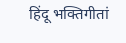हिंदू भक्तिगीतां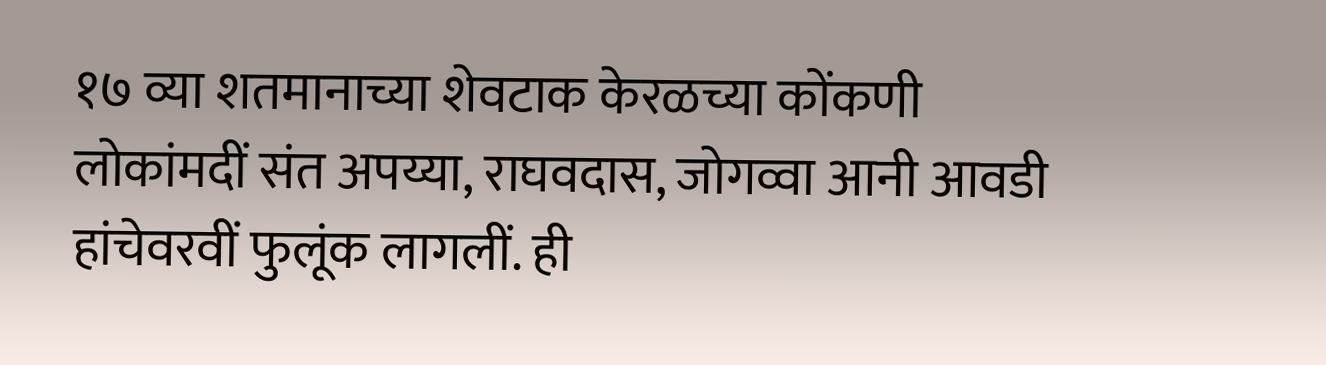१७ व्या शतमानाच्या शेवटाक केरळच्या कोंकणी लोकांमदीं संत अपय्या, राघवदास, जोगव्वा आनी आवडी हांचेवरवीं फुलूंक लागलीं. ही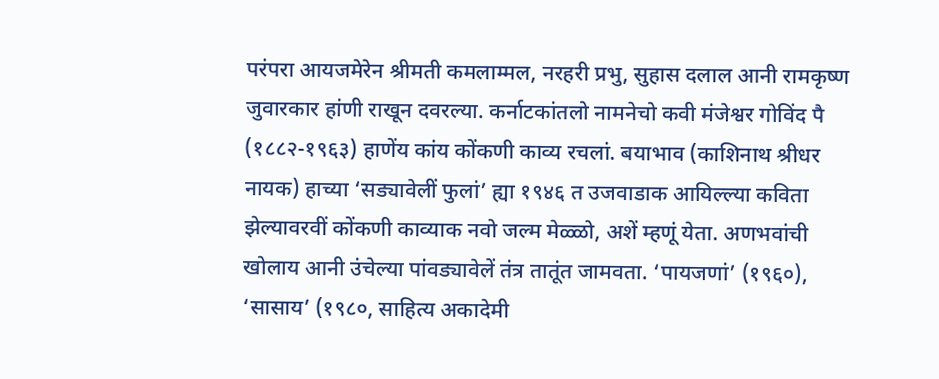परंपरा आयजमेरेन श्रीमती कमलाम्मल, नरहरी प्रभु, सुहास दलाल आनी रामकृष्ण जुवारकार हांणी राखून दवरल्या. कर्नाटकांतलो नामनेचो कवी मंजेश्वर गोविंद पै (१८८२-१९६३) हाणेंय कांय कोंकणी काव्य रचलां. बयाभाव (काशिनाथ श्रीधर नायक) हाच्या ‘सड्यावेलीं फुलां’ ह्या १९४६ त उजवाडाक आयिल्ल्या कविता झेल्यावरवीं कोंकणी काव्याक नवो जल्म मेळ्ळो, अशें म्हणूं येता. अणभवांची खोलाय आनी उंचेल्या पांवड्यावेलें तंत्र तातूंत जामवता. ‘पायजणां’ (१९६०), ‘सासाय’ (१९८०, साहित्य अकादेमी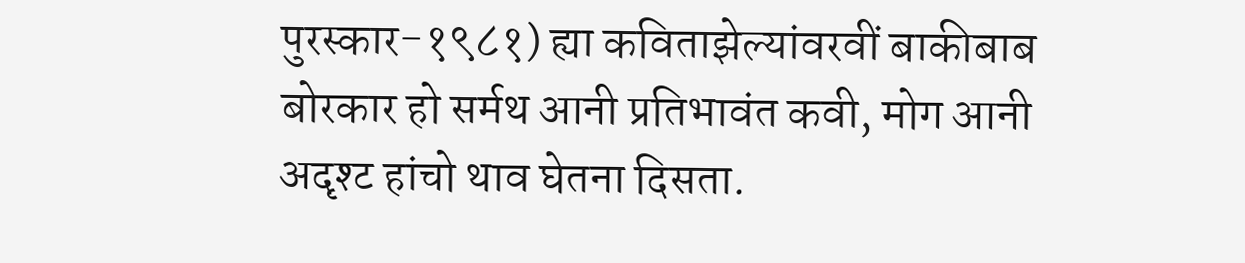पुरस्कार-१९८१) ह्या कविताझेल्यांवरवीं बाकीबाब बोरकार हो सर्मथ आनी प्रतिभावंत कवी, मोग आनी अदृश्ट हांचो थाव घेतना दिसता.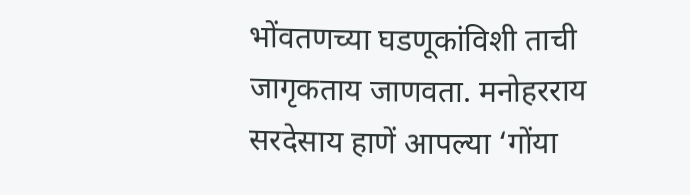भोंवतणच्या घडणूकांविशी ताची जागृकताय जाणवता. मनोहरराय सरदेसाय हाणें आपल्या ‘गोंया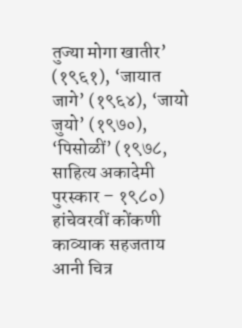तुज्या मोगा खातीर’ (१९६१), ‘जायात जागे’ (१९६४), ‘जायो जुयो’ (१९७०), ‘पिसोळीं’ (१९७८, साहित्य अकादेमी पुरस्कार – १९८०) हांचेवरवीं कोंकणी काव्याक सहजताय आनी चित्र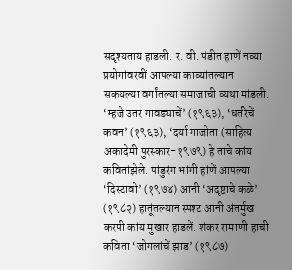सदृश्यताय हाडली. र. वी. पंडीत हाणें नव्या प्रयोगांवरवीं आपल्या काव्यांतल्यान सकयल्या वर्गांतल्या समाजाची व्यथा मांडली. ‘म्हजे उतर गावड्याचें’ (१९६३), ‘धर्तरेचें कवन’ (१९६३), ‘दर्या गाजोता (साहित्य अकादेमी पुरस्कार-१९७९) हे ताचे कांय कवितांझेले. पांडुरंग भांगी हांणें आपल्या ‘दिस्टावो’ (१९७४) आनी ‘अदृष्टाचे कळे’ (१९८२) हातूंतल्यान स्पश्ट आनी अंतर्मुख करपी कांय मुखार हाडलें. शंकर रामाणी हाची कविता ‘जोगलांचें झाड’ (१९८७)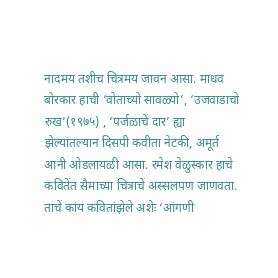नादमय तशीच चित्रमय जावन आसा. माधव बोरकार हाची ‘वोताच्यो सावळ्यो’, ‘उजवाडाचो रुख’(१९७५) , ‘पर्जळाचें दार’ ह्या झेल्यांतल्यान दिसपी कवीता नेटकी, अमूर्त आनी ओडलायळी आसा. रमेश वेळुस्कार हाचे कवितेंत सैमाच्या चित्राचें अस्सलपण जाणवता. ताचें कांय कवितांझेले अशेः ‘आंगणी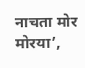नाचता मोर मोरया’,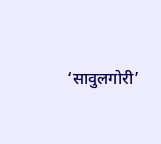‘सावुलगोरी’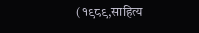(१९८९,साहित्य